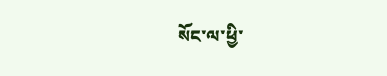སོང་ལ་ཕྱི་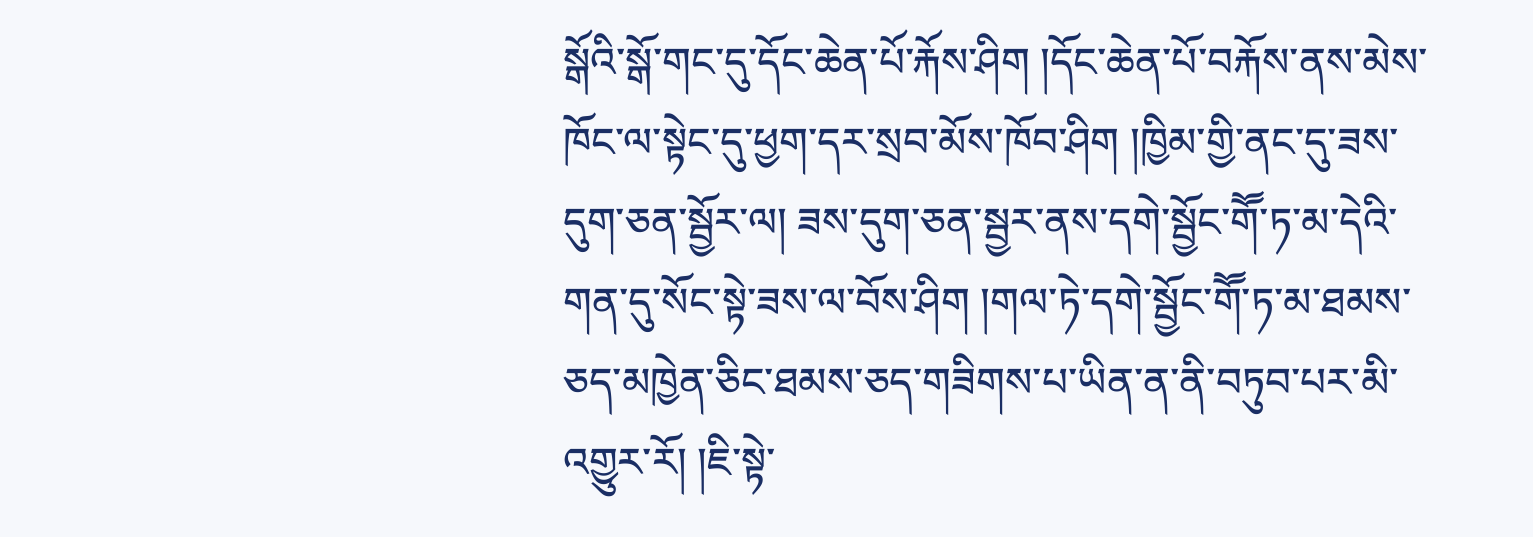སྒོའི་སྒོ་གང་དུ་དོང་ཆེན་པོ་རྐོས་ཤིག །དོང་ཆེན་པོ་བརྐོས་ནས་མེས་ཁོང་ལ་སྟེང་དུ་ཕྱག་དར་སྲབ་མོས་ཁོབ་ཤིག །ཁྱིམ་གྱི་ནང་དུ་ཟས་དུག་ཅན་སྦྱོར་ལ། ཟས་དུག་ཅན་སྦྱར་ནས་དགེ་སྦྱོང་གཽ་ཏ་མ་དེའི་གན་དུ་སོང་སྟེ་ཟས་ལ་བོས་ཤིག །གལ་ཏེ་དགེ་སྦྱོང་གཽ་ཏ་མ་ཐམས་ཅད་མཁྱེན་ཅིང་ཐམས་ཅད་གཟིགས་པ་ཡིན་ན་ནི་བཏུབ་པར་མི་འགྱུར་རོ། །ཇི་སྟེ་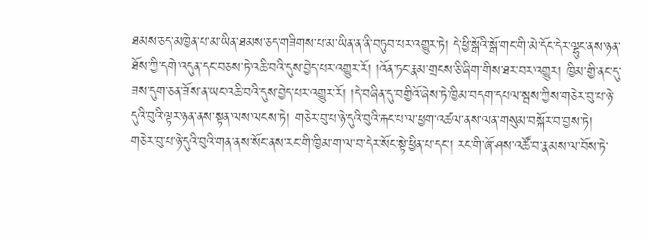ཐམས་ཅད་མཁྱེན་པ་མ་ཡིན་ཐམས་ཅད་གཟིགས་པ་མ་ཡིན་ན་ནི་བཏུབ་པར་འགྱུར་ཏེ། དེ་ཕྱི་སྒོའི་སྒོ་གང་གི་མེ་དོང་དེར་ལྷུང་ནས་ཉན་ཐོས་ཀྱི་དགེ་འདུན་དང་བཅས་ཏེ་འཆི་བའི་དུས་བྱེད་པར་འགྱུར་རོ། །འོན་ཏང་རྣམ་གྲངས་ཅི་ཞིག་གིས་ཐར་བར་འགྱུར། ཁྱིམ་གྱི་ནང་དུ་ཟས་དུག་ཅན་ཟོས་ན་ཡང་འཆི་བའི་དུས་བྱེད་པར་འགྱུར་རོ། །དེ་བཞིན་དུ་བགྱིའོ་ཞེས་ཏེ་ཁྱིམ་བདག་དཔལ་སྦས་ཀྱིས་གཅེར་བུ་པ་ཉེ་དུའི་བུའི་ལྟར་ཉན་ནས་སྟན་ལས་ལངས་ཏེ། གཅེར་བུ་པ་ཉེ་དུའི་བུའི་རྐང་པ་ལ་ཕྱག་འཚལ་ནས་ལན་གསུམ་བསྐོར་བ་བྱས་ཏེ། གཅེར་བུ་པ་ཉེ་དུའི་བུའི་གན་ནས་སོང་ནས་རང་གི་ཁྱིམ་ག་ལ་བ་དེར་སོང་སྟེ་ཕྱིན་པ་དང་། རང་གི་ཞོ་ཤས་འཚོ་བ་རྣམས་ལ་བོས་ཏེ་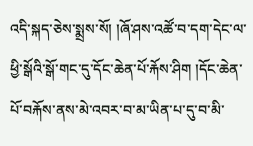འདི་སྐད་ཅེས་སྨྲས་སོ། །ཞོ་ཤས་འཚོ་བ་དག་དེང་ལ་ཕྱི་སྒོའི་སྒོ་གང་དུ་དོང་ཆེན་པོ་རྐོས་ཤིག །དོང་ཆེན་པོ་བརྐོས་ནས་མེ་འབར་བ་མ་ཡིན་པ་དུ་བ་མི་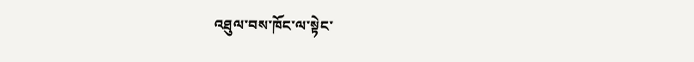འཐུལ་བས་ཁོང་ལ་སྟེང་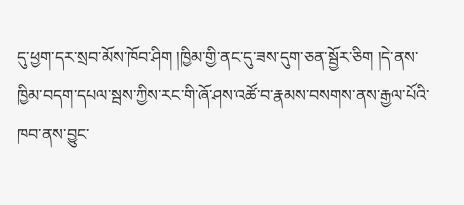དུ་ཕྱག་དར་སྲབ་མོས་ཁོབ་ཤིག །ཁྱིམ་གྱི་ནང་དུ་ཟས་དུག་ཅན་སྦྱོར་ཅིག །དེ་ནས་ཁྱིམ་བདག་དཔལ་སྦས་ཀྱིས་རང་གི་ཞོ་ཤས་འཚོ་བ་རྣམས་བསགས་ནས་རྒྱལ་པོའི་ཁབ་ནས་བྱུང་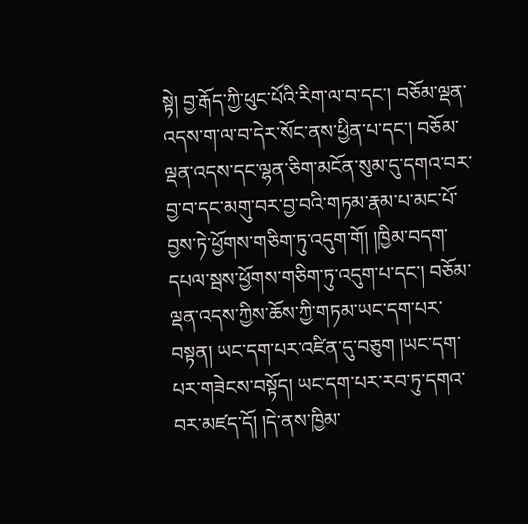སྟེ། བྱ་རྒོད་ཀྱི་ཕུང་པོའི་རིག་ལ་བ་དང་། བཅོམ་ལྡན་འདས་ག་ལ་བ་དེར་སོང་ནས་ཕྱིན་པ་དང་། བཅོམ་ལྡན་འདས་དང་ལྷན་ཅིག་མངོན་སུམ་དུ་དགའ་བར་བྱ་བ་དང་མགུ་བར་བྱ་བའི་གཏམ་རྣམ་པ་མང་པོ་བྱས་ཏེ་ཕྱོགས་གཅིག་ཏུ་འདུག་གོ། །ཁྱིམ་བདག་དཔལ་སྦས་ཕྱོགས་གཅིག་ཏུ་འདུག་པ་དང་། བཅོམ་ལྡན་འདས་ཀྱིས་ཆོས་ཀྱི་གཏམ་ཡང་དག་པར་བསྟན། ཡང་དག་པར་འཛིན་དུ་བཅུག །ཡང་དག་པར་གཟེངས་བསྟོད། ཡང་དག་པར་རབ་ཏུ་དགའ་བར་མཛད་དོ། །དེ་ནས་ཁྱིམ་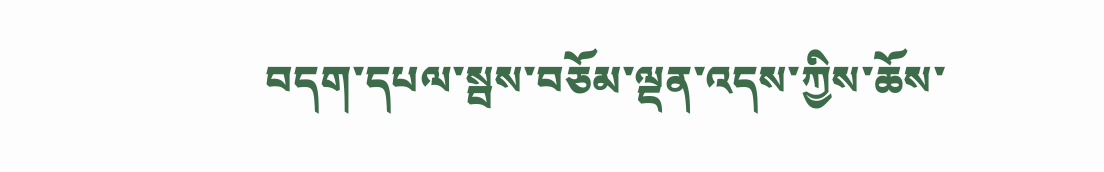བདག་དཔལ་སྦས་བཅོམ་ལྡན་འདས་ཀྱིས་ཆོས་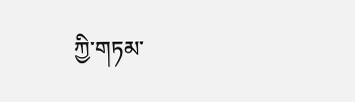ཀྱི་གཏམ་